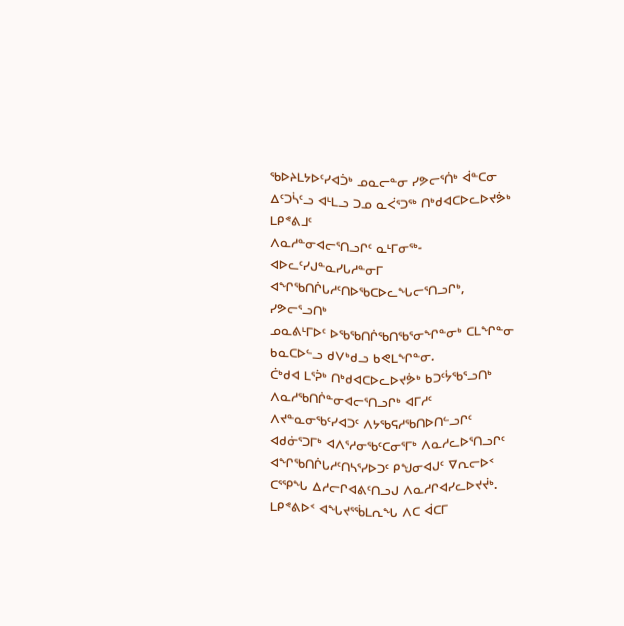ᖃᐅᔨᒪᔭᐅᑦᓯᐊᑑᒃ ᓄᓇᓕᓐᓂ ᓯᕗᓕᕐᑏᒃ ᐋᓐᑕᓂ ᐃᑦᑐᓵᑦᓗ ᐊᒻᒪᓗ ᑐᓄ ᓇᐹᕐᑐᖅ ᑎᒃᑯᐊᑕᐅᓚᐅᔪᕘᒃ ᒪᑭᕝᕕᒧᑦ
ᐱᓇᓱᓐᓂᐊᓕᕐᑎᓗᒋᑦ ᓇᒻᒥᓂᖅ-ᐊᐅᓚᑦᓯᒍᓐᓇᓯᒐᓱᓐᓂᒥ ᐊᖏᖃᑎᒌᒐᓱᑦᑎᐅᖃᑕᐅᓚᖓᓕᕐᑎᓗᒋᒃ, ᓯᕗᓕᕐᓗᑎᒃ
ᓄᓇᕕᒻᒥᐅᑦ ᐅᖃᖃᑎᒌᖃᑎᖃᕐᓂᖏᓐᓂᒃ ᑕᒪᖏᓐᓂ ᑲᓇᑕᐅᓪᓗ ᑯᐯᒃᑯᓗ ᑲᕙᒪᖏᓐᓂ.
ᑖᒃᑯᐊ ᒪᕐᕉᒃ ᑎᒃᑯᐊᑕᐅᓚᐅᔪᕘᒃ ᑲᑐᑦᔮᖃᕐᓗᑎᒃ ᐱᓇᓱᖃᑎᒌᓐᓂᐊᓕᕐᑎᓗᒋᒃ ᐊᒥᓱᑦ ᐱᔪᓐᓇᓂᖃᑦᓯᐊᑐᑦ ᐱᔭᖃᕋᓱᖃᑎᐅᑎᓪᓗᒋᑦ ᐊᑯᓃᕐᑐᒥᒃ ᐊᐱᕐᓱᓂᖃᑦᑕᓂᕐᒥᒃ ᐱᓇᓱᓚᐅᕐᑎᓗᒋᑦ ᐊᖏᖃᑎᒌᒐᓱᑦᑎᓴᕐᓯᐅᑐᑦ ᑭᖑᓂᐊᒍᑦ ᐁᕆᓕᐅᑉ ᑕᕐᕿᖓ ᐃᓱᓕᒋᐊᕕᑦᑎᓗᒍ ᐱᓇᓱᒋᐊᓯᓚᐅᔪᔫᒃ.
ᒪᑭᕝᕕᐅᑉ ᐊᖓᔪᕐᖄᒪᕆᖓ ᐱᑕ ᐋᑕᒥ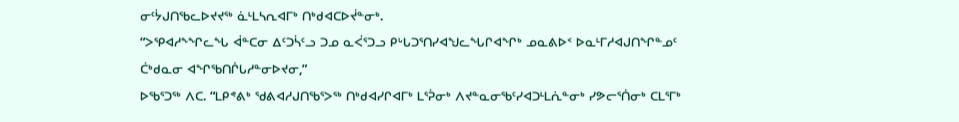ᓂᑦᔮᒍᑎᖃᓚᐅᔪᔪᖅ ᓈᒻᒪᓴᕆᐊᒥᒃ ᑎᒃᑯᐊᑕᐅᔫᓐᓂᒃ.
“ᐳᕿᐊᓱᖕᖏᓚᖓ ᐋᓐᑕᓂ ᐃᑦᑐᓵᑦᓗ ᑐᓄ ᓇᐹᕐᑐᓗ ᑭᒡᒐᑐᕐᑎᓯᐊᖑᓚᖓᒋᐊᖏᒃ ᓄᓇᕕᐅᑉ ᐅᓇᒻᒥᓱᐊᒍᑎᖏᓐᓄᑦ ᑖᒃᑯᓇᓂ ᐊᖏᖃᑎᒌᒐᓱᓐᓂᐅᔪᓂ,”
ᐅᖃᕐᑐᖅ ᐱᑕ. “ᒪᑭᕝᕕᒃ ᖁᕕᐊᓱᒍᑎᖃᕐᐳᖅ ᑎᒃᑯᐊᓯᒋᐊᒥᒃ ᒪᕐᕉᓂᒃ ᐱᔪᓐᓇᓂᖃᑦᓯᐊᑐᒻᒪᕇᓐᓂᒃ ᓯᕗᓕᕐᑏᓂᒃ ᑕᒪᕐᒥᒃ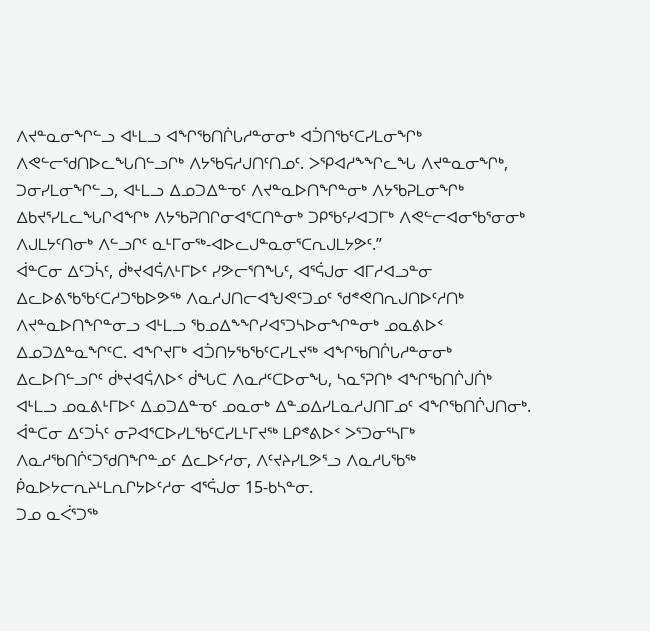ᐱᔪᓐᓇᓂᖏᓪᓗ ᐊᒻᒪᓗ ᐊᖏᖃᑎᒌᒐᓱᓐᓂᓂᒃ ᐊᑑᑎᖃᑦᑕᓯᒪᓂᖏᒃ ᐱᕙᓪᓕᖁᑎᐅᓚᖓᑎᓪᓗᒋᒃ ᐱᔭᖃᕋᓱᒍᑎᑦᑎᓄᑦ. ᐳᕿᐊᓱᖕᖏᓚᖓ ᐱᔪᓐᓇᓂᖏᒃ, ᑐᓂᓯᒪᓂᖏᓪᓗ, ᐊᒻᒪᓗ ᐃᓄᑐᐃᓐᓀᑦ ᐱᔪᓐᓇᐅᑎᖏᓐᓂᒃ ᐱᔭᖃᕈᒪᓂᖏᒃ ᐃᑲᔪᕐᓯᒪᓚᖓᒋᐊᖏᒃ ᐱᔭᖃᕈᑎᒋᓂᐊᕐᑕᑎᓐᓂᒃ ᑐᑭᖃᑦᓯᐊᑐᒥᒃ ᐱᕙᓪᓕᐊᓂᖃᕐᓂᓂᒃ ᐱᒍᒪᔭᑦᑎᓂᒃ ᐱᓪᓗᒋᑦ ᓇᒻᒥᓂᖅ-ᐊᐅᓚᒍᓐᓇᓂᕐᑕᕆᒍᒪᔭᕗᑦ.”
ᐋᓐᑕᓂ ᐃᑦᑐᓵᑦ, ᑰᒃᔪᐊᕌᐱᒻᒥᐅᑦ ᓯᕗᓕᕐᑎᖓᑦ, ᐊᕐᕌᒍᓂ ᐊᒥᓱᐊᓗᓐᓂ ᐃᓚᐅᕕᖃᖃᑦᑕᓱᑐᖃᐅᕗᖅ ᐱᓇᓱᒍᑎᓕᐊᖑᕙᑦᑐᓄᑦ ᖁᕝᕙᑎᕆᒍᑎᐅᑦᓱᑎᒃ ᐱᔪᓐᓇᐅᑎᖏᓐᓂᓗ ᐊᒻᒪᓗ ᖃᓄᐃᖕᖏᓯᐊᕐᑐᓴᐅᓂᖏᓐᓂᒃ ᓄᓇᕕᐅᑉ ᐃᓄᑐᐃᓐᓇᖏᑦᑕ. ᐊᖏᔪᒥᒃ ᐊᑑᑎᔭᖃᖃᑦᑕᓯᒪᔪᖅ ᐊᖏᖃᑎᒌᒐᓱᓐᓂᓂᒃ ᐃᓚᐅᑎᓪᓗᒋᑦ ᑰᒃᔪᐊᕌᐱᐅᑉ ᑰᖓᑕ ᐱᓇᓱᑦᑕᐅᓂᖓ, ᓴᓇᕐᕈᑎᒃ ᐊᖏᖃᑎᒌᒍᑏᒃ ᐊᒻᒪᓗ ᓄᓇᕕᒻᒥᐅᑦ ᐃᓄᑐᐃᓐᓀᑦ ᓄᓇᓂᒃ ᐃᓐᓄᐃᓯᒪᓇᓱᒍᑎᒥᓄᑦ ᐊᖏᖃᑎᒌᒍᑎᓂᒃ. ᐋᓐᑕᓂ ᐃᑦᑐᓵᑦ ᓂᕈᐊᕐᑕᐅᓯᒪᖃᑦᑕᓯᒪᒻᒥᔪᖅ ᒪᑭᕝᕕᐅᑉ ᐳᕐᑐᓂᕐᓴᒥᒃ ᐱᓇᓱᖃᑎᒌᑦᑐᖁᑎᖏᓐᓄᑦ ᐃᓚᐅᑦᓱᓂ, ᐱᑦᔪᔨᓯᒪᕗᕐᓗ ᐱᓇᓱᒐᖃᕐᒃ ᑮᓇᐅᔭᓕᕆᔨᒻᒪᕆᒋᔭᐅᑦᓱᓂ ᐊᕐᕌᒍᓂ 15-ᑲᓴᓐᓂ.
ᑐᓄ ᓇᐹᕐᑐᖅ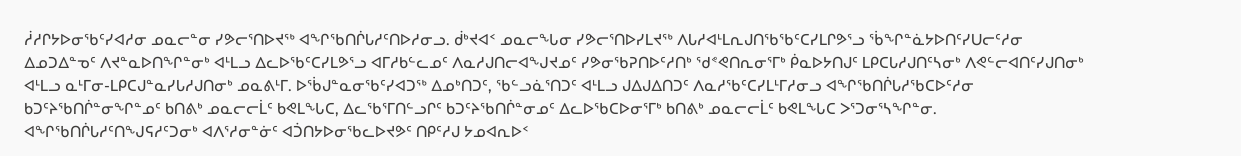ᓲᓱᒋᔭᐅᓂᖃᑦᓯᐊᓱᓂ ᓄᓇᓕᓐᓂ ᓯᕗᓕᕐᑎᐅᔪᖅ ᐊᖏᖃᑎᒌᒐᓱᑦᑎᐅᓱᓂᓗ. ᑰᒃᔪᐊᑉ ᓄᓇᓕᖓᓂ ᓯᕗᓕᕐᑎᐅᓯᒪᔪᖅ ᐱᒐᓱᐊᒻᒪᕆᒍᑎᖃᖃᑦᑕᓯᒪᒋᕗᕐᓗ ᖄᖏᓐᓈᔭᐅᑎᑦᓯᑌᓕᑦᓱᓂ ᐃᓄᑐᐃᓐᓀᑦ ᐱᔪᓐᓇᐅᑎᖏᓐᓂᒃ ᐊᒻᒪᓗ ᐃᓚᐅᖃᑦᑕᓯᒪᕗᕐᓗ ᐊᒥᓱᑲᓪᓚᓄᑦ ᐱᓇᓱᒍᑎᓕᐊᖑᔪᓄᑦ ᓯᕗᓂᖃᕈᑎᐅᑦᓱᑎᒃ ᖁᕝᕙᑎᕆᓂᕐᒥᒃ ᑮᓇᐅᔭᑎᒍᑦ ᒪᑭᑕᒐᓱᒍᑎᑦᓴᓂᒃ ᐱᕙᓪᓕᐊᑎᑦᓯᒍᑎᓂᒃ ᐊᒻᒪᓗ ᓇᒻᒥᓂ-ᒪᑭᑕᒍᓐᓇᓯᒐᓱᒍᑎᓂᒃ ᓄᓇᕕᒻᒥ. ᐅᖄᒍᓐᓇᓂᖃᑦᓯᐊᑐᖅ ᐃᓄᒃᑎᑐᑦ, ᖃᓪᓗᓈᕐᑎᑐᑦ ᐊᒻᒪᓗ ᒍᐃᒍᐃᑎᑐᑦ ᐱᓇᓱᖃᑦᑕᓯᒪᒻᒥᓱᓂᓗ ᐊᖏᖃᑎᒌᒐᓱᖃᑕᐅᑦᓱᓂ ᑲᑐᑦᔨᖃᑎᒌᓐᓂᖏᓐᓄᑦ ᑲᑎᕕᒃ ᓄᓇᓕᓕᒫᑦ ᑲᕙᒪᖓᑕ, ᐃᓚᖃᕐᒥᑎᓪᓗᒋᑦ ᑲᑐᑦᔨᖃᑎᒌᓐᓂᓄᑦ ᐃᓚᐅᖃᑕᐅᓂᕐᒥᒃ ᑲᑎᕕᒃ ᓄᓇᓕᓕᒫᑦ ᑲᕙᒪᖓᑕ ᐳᕐᑐᓂᕐᓴᖏᓐᓂ.
ᐊᖏᖃᑎᒌᒐᓱᑦᑎᖑᕋᓱᑦᑐᓂᒃ ᐊᐱᕐᓱᓂᓐᓃᑦ ᐊᑑᑎᔭᐅᓂᖃᓚᐅᔪᕗᑦ ᑎᑭᑦᓱᒍ ᔭᓄᐊᕆᐅᑉ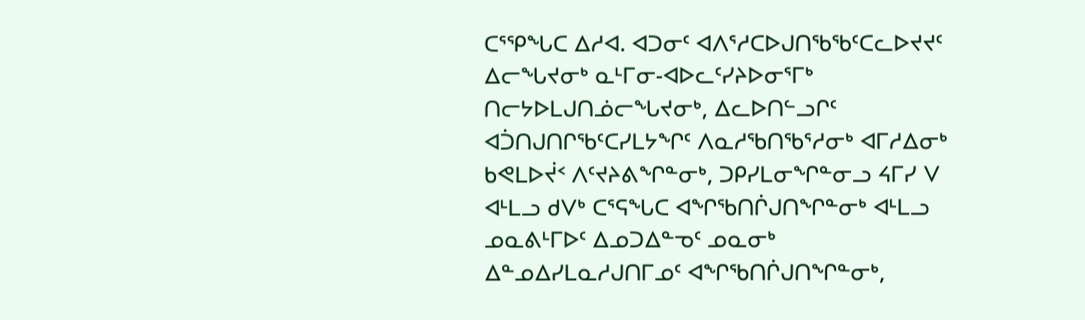ᑕᕐᕿᖓᑕ ᐃᓱᐊ. ᐊᑐᓂᑦ ᐊᐱᕐᓱᑕᐅᒍᑎᖃᖃᑦᑕᓚᐅᔪᔪᑦ
ᐃᓕᖓᔪᓂᒃ ᓇᒻᒥᓂ-ᐊᐅᓚᑦᓯᔨᐅᓂᕐᒥᒃ ᑎᓕᔭᐅᒪᒍᑎᓅᓕᖓᔪᓂᒃ, ᐃᓚᐅᑎᓪᓗᒋᑦ ᐊᑑᑎᒍᑎᒋᖃᑦᑕᓯᒪᔭᖏᑦ ᐱᓇᓱᖃᑎᖃᕐᓱᓂᒃ ᐊᒥᓱᐃᓂᒃ ᑲᕙᒪᐅᔫᑉ ᐱᑦᔪᔨᕕᖏᓐᓂᒃ, ᑐᑭᓯᒪᓂᖏᓐᓂᓗ ᔦᒥᓯ ᐯ ᐊᒻᒪᓗ ᑯᐯᒃ ᑕᕐᕋᖓᑕ ᐊᖏᖃᑎᒌᒍᑎᖏᓐᓂᒃ ᐊᒻᒪᓗ ᓄᓇᕕᒻᒥᐅᑦ ᐃᓄᑐᐃᓐᓀᑦ ᓄᓇᓂᒃ ᐃᓐᓄᐃᓯᒪᓇᓱᒍᑎᒥᓄᑦ ᐊᖏᖃᑎᒌᒍᑎᖏᓐᓂᒃ,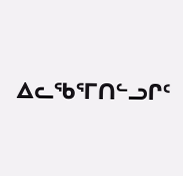ᐃᓚᖃᕐᒥᑎᓪᓗᒋᑦ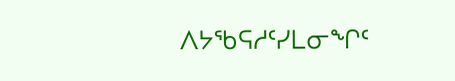ᐱᔭᖃᕋᓱᑦᓯᒪᓂᖏᑦ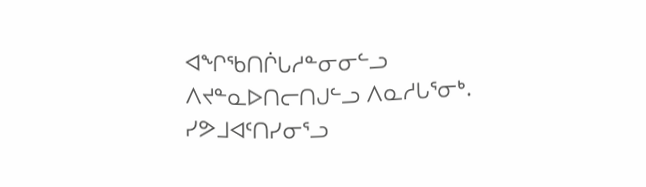ᐊᖏᖃᑎᒌᒐᓱᓐᓂᓂᓪᓗ ᐱᔪᓐᓇᐅᑎᓕᑎᒍᓪᓗ ᐱᓇᓱᒐᕐᓂᒃ.
ᓯᕗᒧᐊᑦᑎᓯᓂᕐᓗ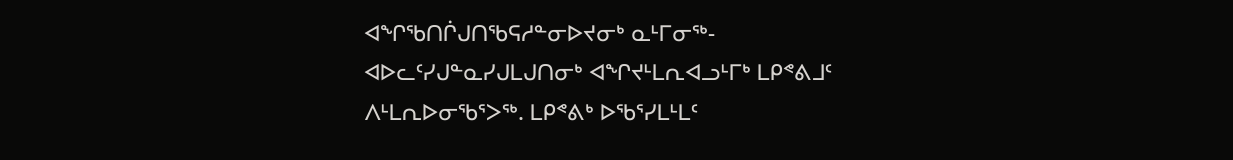ᐊᖏᖃᑎᒌᒍᑎᖃᕋᓱᓐᓂᐅᔪᓂᒃ ᓇᒻᒥᓂᖅ-ᐊᐅᓚᑦᓯᒍᓐᓇᓯᒍᒪᒍᑎᓂᒃ ᐊᖏᔪᒻᒪᕆᐊᓗᒻᒥᒃ ᒪᑭᕝᕕᒧᑦ ᐱᒻᒪᕆᐅᓂᖃᕐᐳᖅ. ᒪᑭᕝᕕᒃ ᐅᖃᕐᓯᒪᒻᒪᑦ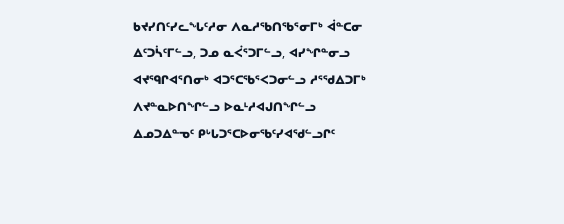ᑲᔪᓯᑎᑦᓯᓚᖓᑦᓱᓂ ᐱᓇᓱᖃᑎᖃᕐᓂᒥᒃ ᐋᓐᑕᓂ ᐃᑦᑐᓵᑦᒥᓪᓗ, ᑐᓄ ᓇᐹᕐᑐᒥᓪᓗ, ᐊᓯᖏᓐᓂᓗ ᐊᔪᙯᒋᐊᕐᑎᓂᒃ ᐊᑐᕐᑕᖃᕐᐸᑐᓂᓪᓗ ᓱᕐᖁᐃᑐᒥᒃ ᐱᔪᓐᓇᐅᑎᖏᓪᓗ ᐅᓇᒻᓱᐊᒍᑎᖏᓪᓗ ᐃᓄᑐᐃᓐᓀᑦ ᑭᒡᒐᑐᕐᑕᐅᓂᖃᑦᓯᐊᖁᓪᓗᒋᑦ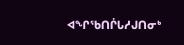ᐊᖏᖃᑎᒌᒐᓱᒍᑎᓂᒃ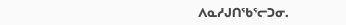ᐱᓇᓱᒍᑎᖃᕐᓕᑐᓂ.